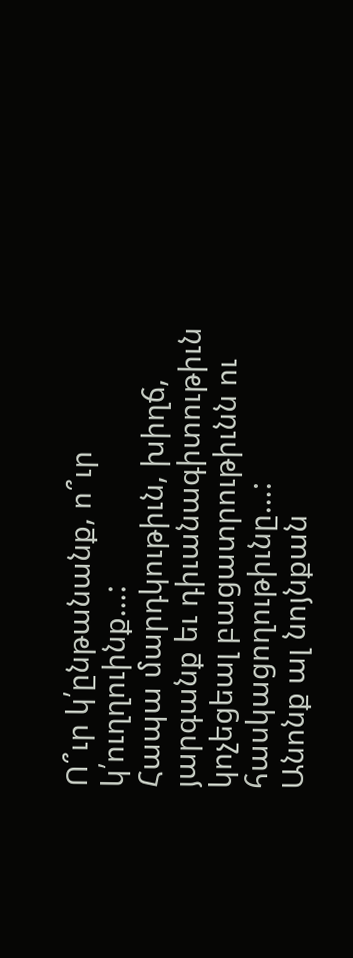Ո՞ւր կ՛ընթանանք, ո՞ւր կ՛ուղղուինք…:
Հապա մարդկութիւն, խիղճ, յարգանք եւ դիւանագիտութիւն կոչեցեալ բացատրութիւնն ու հասկացողութիւնը…:
Անոնք ալ նոյնքան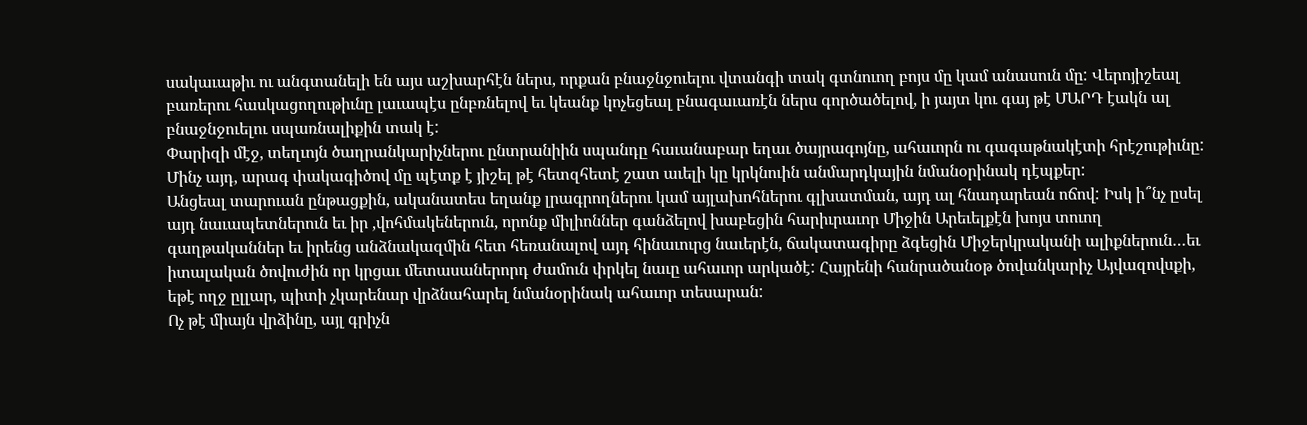սակաւաթիւ ու անգտանելի են այս աշխարհէն ներս, որքան բնաջնջուելու վտանգի տակ գտնուող բոյս մը կամ անասուն մը: Վերոյիշեալ բառերու հասկացողութիւնը լաւապէս ընբռնելով եւ կեանք կոչեցեալ բնագաւառէն ներս գործածելով, ի յայտ կու գայ թէ ՄԱՐԴ էակն ալ բնաջնջուելու սպառնալիքին տակ է:
Փարիզի մէջ, տեղւոյն ծաղրանկարիչներու ընտրանիին սպանդը հաւանաբար եղաւ ծայրագոյնը, ահաւորն ու գագաթնակէտի հրէշութիւնը:
Մինչ այդ, արագ փակագիծով մը պէտք է յիշել թէ հետզհետէ շատ աւելի կը կրկնուին անմարդկային նմանօրինակ դէպքեր:
Անցեալ տարուան ընթացքին, ականատես եղանք լրագրողներու կամ այլախոհներու գլխատման, այդ ալ հնադարեան ոճով: Իսկ ի՞նչ ըսել այդ նաւապետներուն եւ իր ,վոհմակեներուն, որոնք միլիոններ գանձելով խաբեցին հարիւրաւոր Միջին Արեւելքէն խոյս տուող գաղթականներ եւ իրենց անձնակազմին հետ հեռանալով այդ հինաւուրց նաւերէն, ճակատագիրը ձգեցին Միջերկրականի ալիքներուն…եւ իտալական ծովուժին որ կրցաւ մետասաներորդ ժամուն փրկել նաւը ահաւոր արկածէ: Հայրենի հանրածանօթ ծովանկարիչ Այվազովսքի, եթէ ողջ ըլլար, պիտի չկարենար վրձնահարել նմանօրինակ ահաւոր տեսարան:
Ոչ թէ միայն վրձինը, այլ գրիչն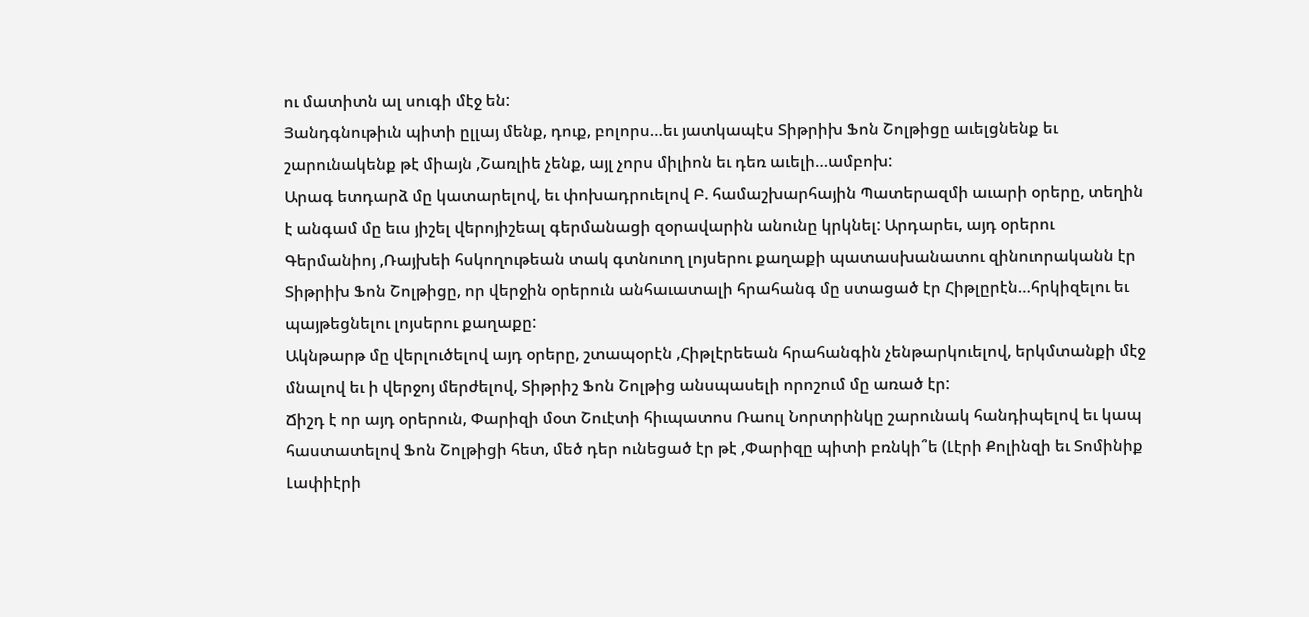ու մատիտն ալ սուգի մէջ են:
Յանդգնութիւն պիտի ըլլայ մենք, դուք, բոլորս…եւ յատկապէս Տիթրիխ Ֆոն Շոլթիցը աւելցնենք եւ շարունակենք թէ միայն ,Շառլիե չենք, այլ չորս միլիոն եւ դեռ աւելի…ամբոխ:
Արագ ետդարձ մը կատարելով, եւ փոխադրուելով Բ. համաշխարհային Պատերազմի աւարի օրերը, տեղին է անգամ մը եւս յիշել վերոյիշեալ գերմանացի զօրավարին անունը կրկնել: Արդարեւ, այդ օրերու Գերմանիոյ ,Ռայխեի հսկողութեան տակ գտնուող լոյսերու քաղաքի պատասխանատու զինուորականն էր Տիթրիխ Ֆոն Շոլթիցը, որ վերջին օրերուն անհաւատալի հրահանգ մը ստացած էր Հիթլըրէն…հրկիզելու եւ պայթեցնելու լոյսերու քաղաքը:
Ակնթարթ մը վերլուծելով այդ օրերը, շտապօրէն ,Հիթլէրեեան հրահանգին չենթարկուելով, երկմտանքի մէջ մնալով եւ ի վերջոյ մերժելով, Տիթրիշ Ֆոն Շոլթից անսպասելի որոշում մը առած էր:
Ճիշդ է որ այդ օրերուն, Փարիզի մօտ Շուէտի հիւպատոս Ռաուլ Նորտրինկը շարունակ հանդիպելով եւ կապ հաստատելով Ֆոն Շոլթիցի հետ, մեծ դեր ունեցած էր թէ ,Փարիզը պիտի բռնկի՞ե (Լէրի Քոլինզի եւ Տոմինիք Լափիէրի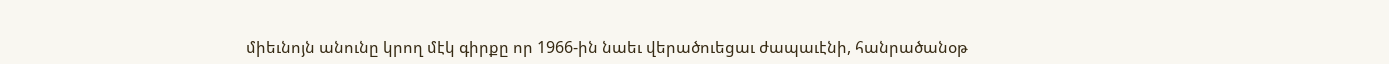միեւնոյն անունը կրող մէկ գիրքը որ 1966-ին նաեւ վերածուեցաւ ժապաւէնի, հանրածանօթ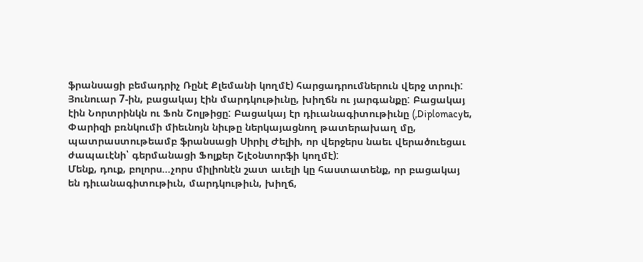ֆրանսացի բեմադրիչ Ռընէ Քլեմանի կողմէ) հարցադրումներուն վերջ տրուի:
Յունուար 7-ին, բացակայ էին մարդկութիւնը, խիղճն ու յարգանքը: Բացակայ էին Նորտրինկն ու Ֆոն Շոլթիցը: Բացակայ էր դիւանագիտութիւնը (,Diplomacyե, Փարիզի բռնկումի միեւնոյն նիւթը ներկայացնող թատերախաղ մը, պատրաստութեամբ ֆրանսացի Սիրիլ Ժելիի, որ վերջերս նաեւ վերածուեցաւ ժապաւէնի՝ գերմանացի Ֆոլքեր Շլէօնտորֆի կողմէ):
Մենք, դուք, բոլորս…չորս միլիոնէն շատ աւելի կը հաստատենք, որ բացակայ են դիւանագիտութիւն, մարդկութիւն, խիղճ,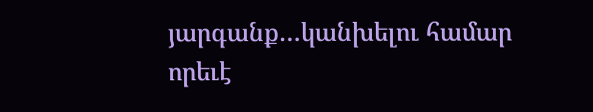յարգանք…կանխելու համար որեւէ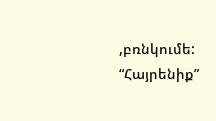,բռնկումե:
“Հայրենիք”